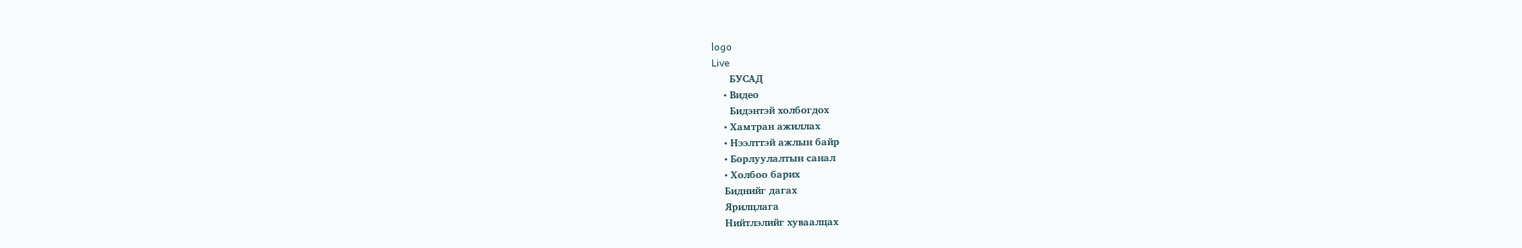logo
Live
      БУСАД
    • Видео
      Бидэнтэй холбогдох
    • Хамтран ажиллах
    • Нээлттэй ажлын байр
    • Борлуулалтын санал
    • Холбоо барих
    Биднийг дагах
    Ярилцлага
    Нийтлэлийг хуваалцах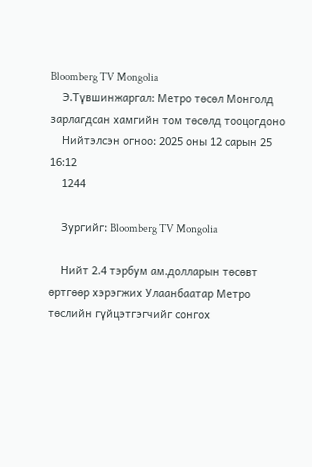Bloomberg TV Mongolia
    Э.Түвшинжаргал: Метро төсөл Монголд зарлагдсан хамгийн том төсөлд тооцогдоно
    Нийтэлсэн огноо: 2025 оны 12 сарын 25 16:12
    1244

    Зургийг: Bloomberg TV Mongolia

    Нийт 2.4 тэрбум ам.долларын төсөвт өртгөөр хэрэгжих Улаанбаатар Метро төслийн гүйцэтгэгчийг сонгох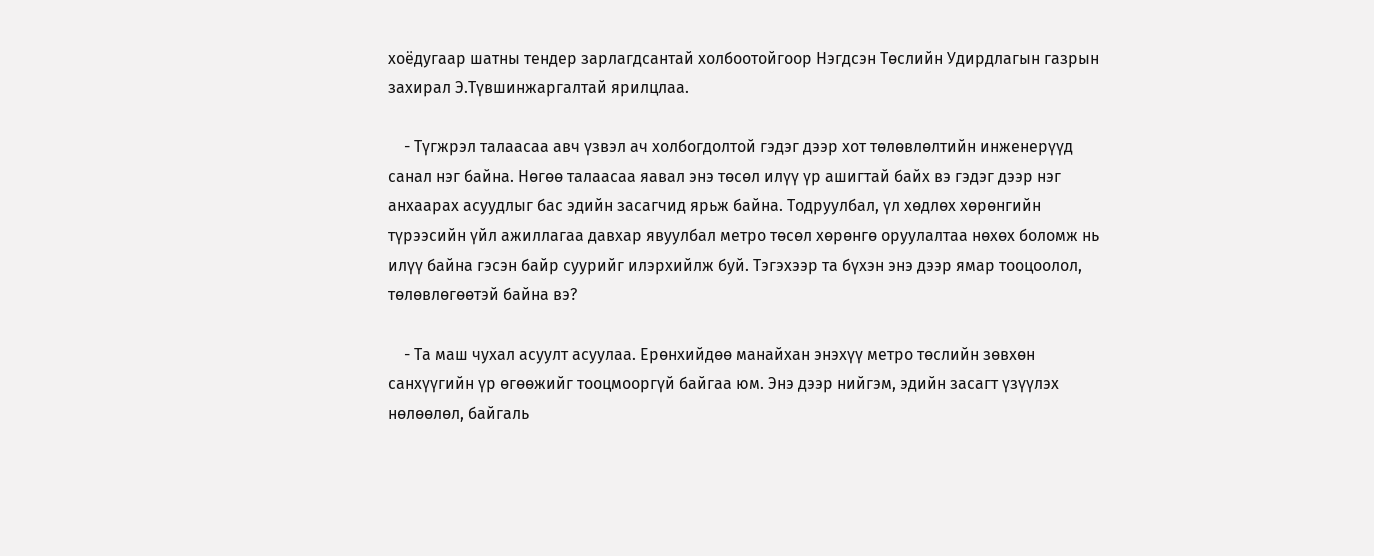хоёдугаар шатны тендер зарлагдсантай холбоотойгоор Нэгдсэн Төслийн Удирдлагын газрын захирал Э.Түвшинжаргалтай ярилцлаа.

    - Түгжрэл талаасаа авч үзвэл ач холбогдолтой гэдэг дээр хот төлөвлөлтийн инженерүүд санал нэг байна. Нөгөө талаасаа яавал энэ төсөл илүү үр ашигтай байх вэ гэдэг дээр нэг анхаарах асуудлыг бас эдийн засагчид ярьж байна. Тодруулбал, үл хөдлөх хөрөнгийн түрээсийн үйл ажиллагаа давхар явуулбал метро төсөл хөрөнгө оруулалтаа нөхөх боломж нь илүү байна гэсэн байр суурийг илэрхийлж буй. Тэгэхээр та бүхэн энэ дээр ямар тооцоолол, төлөвлөгөөтэй байна вэ?

    - Та маш чухал асуулт асуулаа. Ерөнхийдөө манайхан энэхүү метро төслийн зөвхөн санхүүгийн үр өгөөжийг тооцмооргүй байгаа юм. Энэ дээр нийгэм, эдийн засагт үзүүлэх нөлөөлөл, байгаль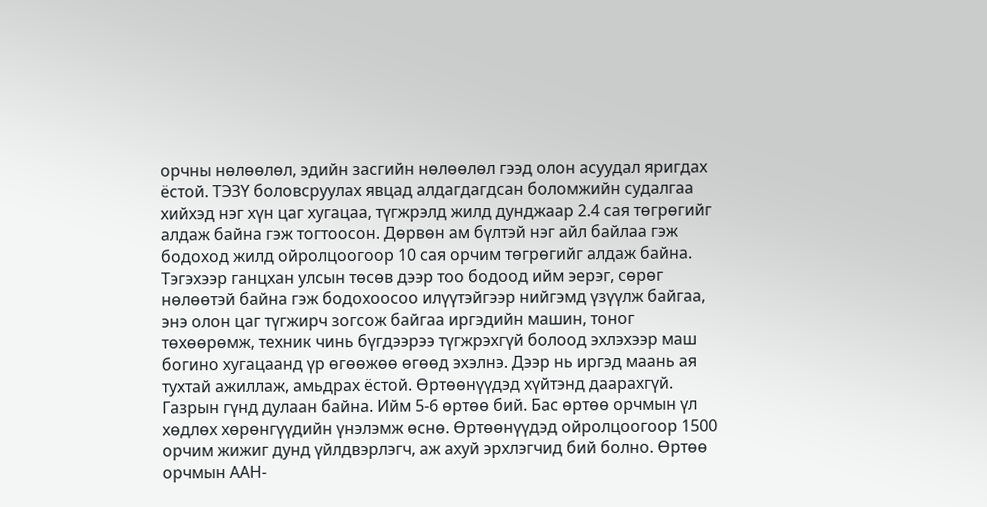орчны нөлөөлөл, эдийн засгийн нөлөөлөл гээд олон асуудал яригдах ёстой. ТЭЗҮ боловсруулах явцад алдагдагдсан боломжийн судалгаа хийхэд нэг хүн цаг хугацаа, түгжрэлд жилд дунджаар 2.4 сая төгрөгийг алдаж байна гэж тогтоосон. Дөрвөн ам бүлтэй нэг айл байлаа гэж бодоход жилд ойролцоогоор 10 сая орчим төгрөгийг алдаж байна. Тэгэхээр ганцхан улсын төсөв дээр тоо бодоод ийм эерэг, сөрөг нөлөөтэй байна гэж бодохоосоо илүүтэйгээр нийгэмд үзүүлж байгаа, энэ олон цаг түгжирч зогсож байгаа иргэдийн машин, тоног төхөөрөмж, техник чинь бүгдээрээ түгжрэхгүй болоод эхлэхээр маш богино хугацаанд үр өгөөжөө өгөөд эхэлнэ. Дээр нь иргэд маань ая тухтай ажиллаж, амьдрах ёстой. Өртөөнүүдэд хүйтэнд даарахгүй. Газрын гүнд дулаан байна. Ийм 5-6 өртөө бий. Бас өртөө орчмын үл хөдлөх хөрөнгүүдийн үнэлэмж өснө. Өртөөнүүдэд ойролцоогоор 1500 орчим жижиг дунд үйлдвэрлэгч, аж ахуй эрхлэгчид бий болно. Өртөө орчмын ААН-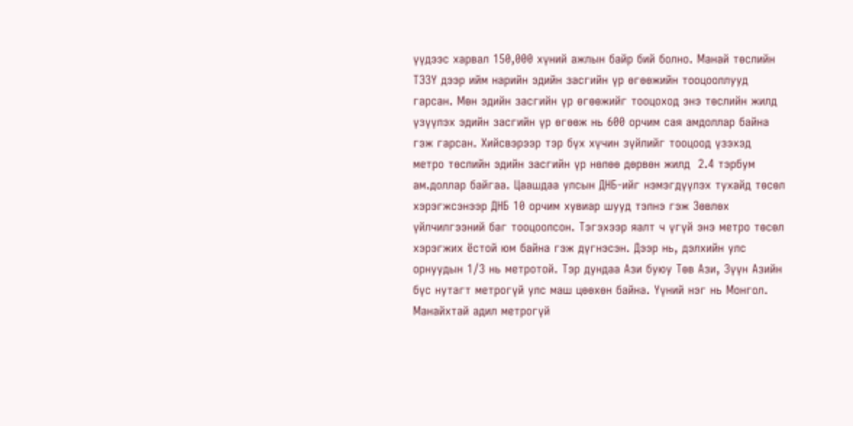үүдээс харвал 150,000 хүний ажлын байр бий болно. Манай төслийн ТЭЗҮ дээр ийм нарийн эдийн засгийн үр өгөөжийн тооцооллууд гарсан. Мөн эдийн засгийн үр өгөөжийг тооцоход энэ төслийн жилд үзүүлэх эдийн засгийн үр өгөөж нь 600 орчим сая амдоллар байна гэж гарсан. Хийсвэрээр тэр бүх хүчин зүйлийг тооцоод үзэхэд метро төслийн эдийн засгийн үр нөлөө дөрвөн жилд  2.4 тэрбум ам.доллар байгаа. Цаашдаа улсын ДНБ-ийг нэмэгдүүлэх тухайд төсөл хэрэгжсэнээр ДНБ 10 орчим хувиар шууд тэлнэ гэж Зөвлөх үйлчилгээний баг тооцоолсон. Тэгэхээр яалт ч үгүй энэ метро төсөл хэрэгжих ёстой юм байна гэж дүгнэсэн. Дээр нь, дэлхийн улс орнуудын 1/3 нь метротой. Тэр дундаа Ази буюу Төв Ази, Зүүн Азийн бүс нутагт метрогүй улс маш цөөхөн байна. Үүний нэг нь Монгол. Манайхтай адил метрогүй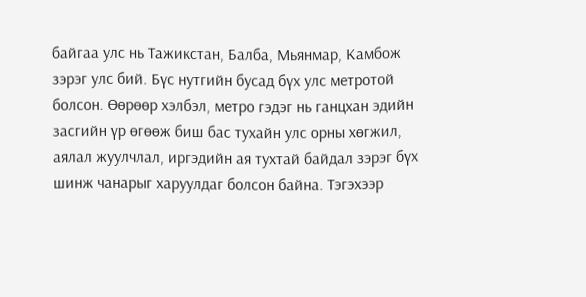байгаа улс нь Тажикстан, Балба, Мьянмар, Камбож зэрэг улс бий. Бүс нутгийн бусад бүх улс метротой болсон. Өөрөөр хэлбэл, метро гэдэг нь ганцхан эдийн засгийн үр өгөөж биш бас тухайн улс орны хөгжил, аялал жуулчлал, иргэдийн ая тухтай байдал зэрэг бүх шинж чанарыг харуулдаг болсон байна. Тэгэхээр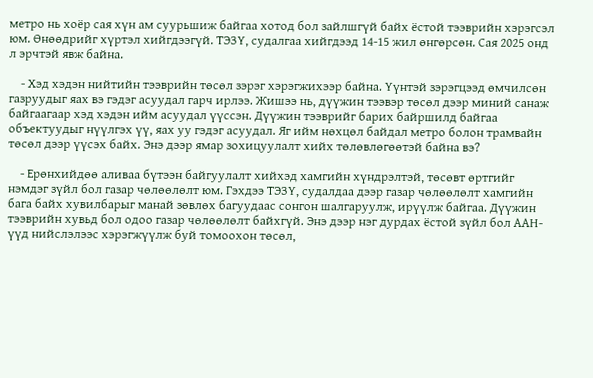метро нь хоёр сая хүн ам суурьшиж байгаа хотод бол зайлшгүй байх ёстой тээврийн хэрэгсэл юм. Өнөөдрийг хүртэл хийгдээгүй. ТЭЗҮ, судалгаа хийгдээд 14-15 жил өнгөрсөн. Сая 2025 онд л эрчтэй явж байна.

    - Хэд хэдэн нийтийн тээврийн төсөл зэрэг хэрэгжихээр байна. Үүнтэй зэрэгцээд өмчилсөн газруудыг яах вэ гэдэг асуудал гарч ирлээ. Жишээ нь, дүүжин тээвэр төсөл дээр миний санаж байгаагаар хэд хэдэн ийм асуудал үүссэн. Дүүжин тээврийг барих байршилд байгаа объектуудыг нүүлгэх үү, яах уу гэдэг асуудал. Яг ийм нөхцөл байдал метро болон трамвайн төсөл дээр үүсэх байх. Энэ дээр ямар зохицуулалт хийх төлөвлөгөөтэй байна вэ?

    - Ерөнхийдөө аливаа бүтээн байгуулалт хийхэд хамгийн хүндрэлтэй, төсөвт өртгийг нэмдэг зүйл бол газар чөлөөлөлт юм. Гэхдээ ТЭЗҮ, судалдаа дээр газар чөлөөлөлт хамгийн бага байх хувилбарыг манай зөвлөх багуудаас сонгон шалгаруулж, ирүүлж байгаа. Дүүжин тээврийн хувьд бол одоо газар чөлөөлөлт байхгүй. Энэ дээр нэг дурдах ёстой зүйл бол ААН-үүд нийслэлээс хэрэгжүүлж буй томоохон төсөл,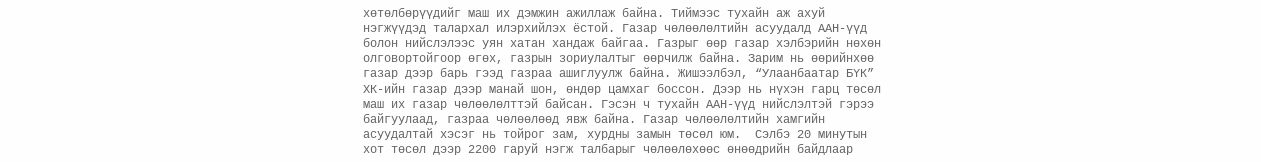хөтөлбөрүүдийг маш их дэмжин ажиллаж байна. Тиймээс тухайн аж ахуй нэгжүүдэд талархал илэрхийлэх ёстой. Газар чөлөөлөлтийн асуудалд ААН-үүд болон нийслэлээс уян хатан хандаж байгаа. Газрыг өөр газар хэлбэрийн нөхөн олговортойгоор өгөх, газрын зориулалтыг өөрчилж байна. Зарим нь өөрийнхөө газар дээр барь гээд газраа ашиглуулж байна. Жишээлбэл, “Улаанбаатар БҮК” ХК-ийн газар дээр манай шон, өндөр цамхаг боссон. Дээр нь нүхэн гарц төсөл маш их газар чөлөөлөлттэй байсан. Гэсэн ч тухайн ААН-үүд нийслэлтэй гэрээ байгуулаад, газраа чөлөөлөөд явж байна. Газар чөлөөлөлтийн хамгийн асуудалтай хэсэг нь тойрог зам, хурдны замын төсөл юм.  Сэлбэ 20 минутын хот төсөл дээр 2200 гаруй нэгж талбарыг чөлөөлөхөөс өнөөдрийн байдлаар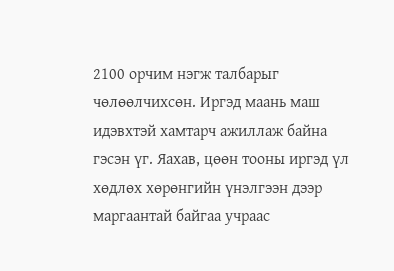2100 орчим нэгж талбарыг чөлөөлчихсөн. Иргэд маань маш идэвхтэй хамтарч ажиллаж байна гэсэн үг. Яахав, цөөн тооны иргэд үл хөдлөх хөрөнгийн үнэлгээн дээр маргаантай байгаа учраас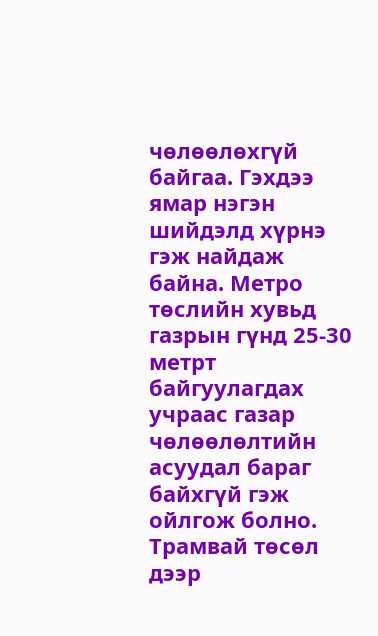чөлөөлөхгүй байгаа. Гэхдээ ямар нэгэн шийдэлд хүрнэ гэж найдаж байна. Метро төслийн хувьд газрын гүнд 25-30 метрт байгуулагдах учраас газар чөлөөлөлтийн асуудал бараг байхгүй гэж ойлгож болно. Трамвай төсөл дээр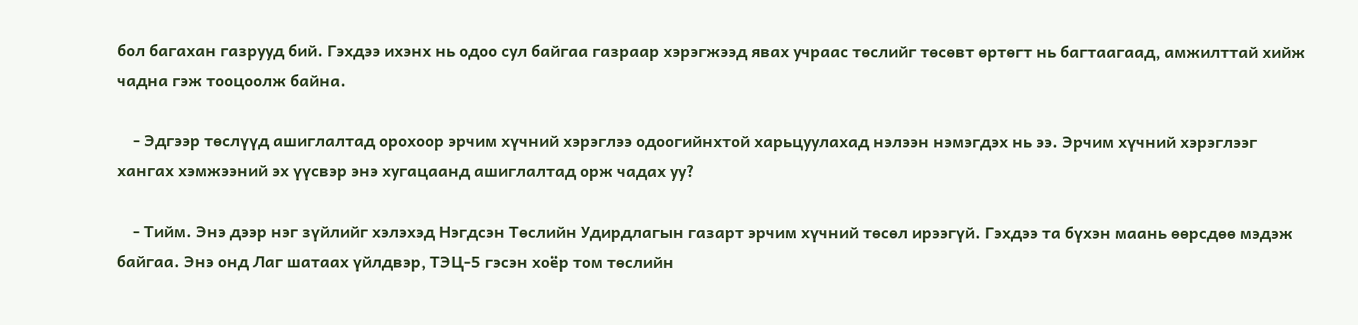бол багахан газрууд бий. Гэхдээ ихэнх нь одоо сул байгаа газраар хэрэгжээд явах учраас төслийг төсөвт өртөгт нь багтаагаад, амжилттай хийж чадна гэж тооцоолж байна.

    - Эдгээр төслүүд ашиглалтад орохоор эрчим хүчний хэрэглээ одоогийнхтой харьцуулахад нэлээн нэмэгдэх нь ээ. Эрчим хүчний хэрэглээг хангах хэмжээний эх үүсвэр энэ хугацаанд ашиглалтад орж чадах уу?

    - Тийм. Энэ дээр нэг зүйлийг хэлэхэд Нэгдсэн Төслийн Удирдлагын газарт эрчим хүчний төсөл ирээгүй. Гэхдээ та бүхэн маань өөрсдөө мэдэж байгаа. Энэ онд Лаг шатаах үйлдвэр, ТЭЦ-5 гэсэн хоёр том төслийн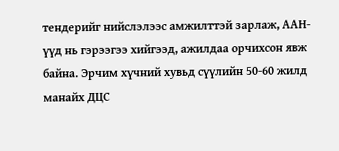тендерийг нийслэлээс амжилттэй зарлаж, ААН-үүд нь гэрээгээ хийгээд, ажилдаа орчихсон явж байна. Эрчим хүчний хувьд сүүлийн 50-60 жилд  манайх ДЦС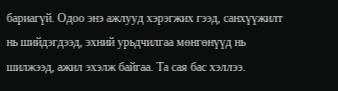бариагүй. Одоо энэ ажлууд хэрэгжих гээд, санхүүжилт нь шийдэгдээд, эхний урьдчилгаа мөнгөнүүд нь шилжээд, ажил эхэлж байгаа. Та сая бас хэллээ.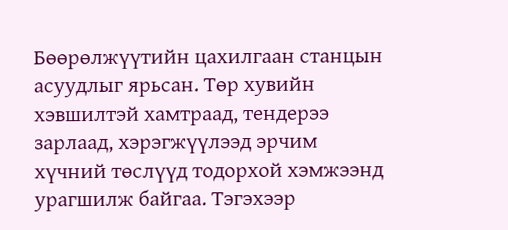Бөөрөлжүүтийн цахилгаан станцын асуудлыг ярьсан. Төр хувийн хэвшилтэй хамтраад, тендерээ зарлаад, хэрэгжүүлээд эрчим хүчний төслүүд тодорхой хэмжээнд урагшилж байгаа. Тэгэхээр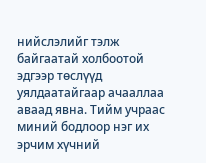нийслэлийг тэлж байгаатай холбоотой эдгээр төслүүд уялдаатайгаар ачааллаа аваад явна. Тийм учраас миний бодлоор нэг их эрчим хүчний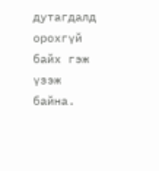дутагдалд орохгүй байх гэж үзэж байна.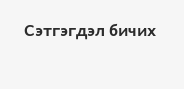Cэтгэгдэл бичих